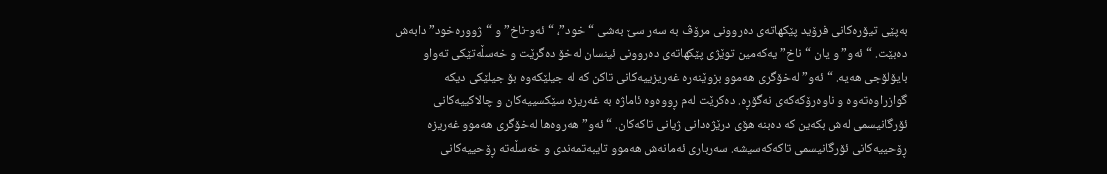بەپێی تیۆرەکانی فرۆید پێکهاتەی دەروونی مرۆڤ بە سەر سێ بەشی “خود”، “ئەو-ناخ” و “ژوورەخود” دابەش دەبێت. “ئەو” و یان “ناخ” یەکەمین توێژی پێکهاتەی دەروونی ئینسان لەخۆ دەگرێت و خەسڵەتێکی تەواو بایۆلۆجی هەیە. “ئەو” لەخۆگری هەموو بزوێنەرە غەریزییەکانی تاکن کە لە جیلێکەوە بۆ جیلێکی دیکە گوازراوەتەوە و ناوەرۆکەکەی نەگۆڕە. دەکرێت لەم ڕووەوە ئاماژە بە غەریزە سێکسییەکان و چالاکییەکانی ئۆرگانیسمی لەش بکەین کە دەبنە هۆی درێژەدانی ژیانی تاکەکان. “ئەو” هەروەها لەخۆگری هەموو غەریزە ڕۆحییەکانی ئۆرگانیسمی تاکەکەسیشە. سەرباری ئەمانەش هەموو تایبەتمەندی و خەسڵەتە ڕۆحییەکانی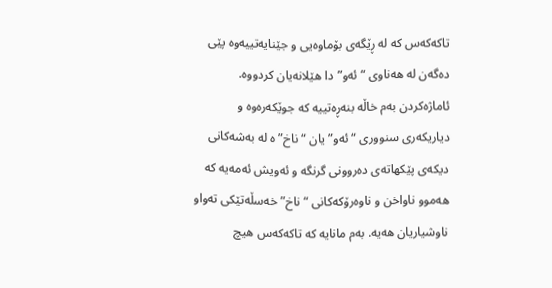تاکەکەس کە لە ڕێگەی بۆماوەیی و جێنایەتییەوە پێی دەگەن لە هەناوی “ئەو”دا هێلانەیان کردووە. ئاماژەکردن بەم خاڵە بنەڕەتییە کە جوێکەرەوە و دیاریکەری سنووری “ئەو” یان “ناخ”ە لە بەشەکانی دیکەی پێکهاتەی دەروونی گرنگە و ئەویش ئەمەیە کە هەموو ناواخن و ناوەرۆکەکانی “ناخ” خەسڵەتێکی تەواو ناوشیاریان هەیە. بەم مانایە کە تاکەکەس هیچ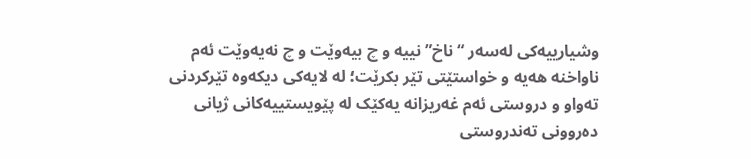وشیارییەکی لەسەر “ناخ” نییە و چ بیەوێت و چ نەیەوێت ئەم ناواخنە هەیە و خواستێتی تێر بکرێت؛ لە لایەکی دیکەوە تێرکردنی تەواو و دروستی ئەم غەریزانە یەکێک لە پێویستییەکانی ژیانی دەروونی تەندروستی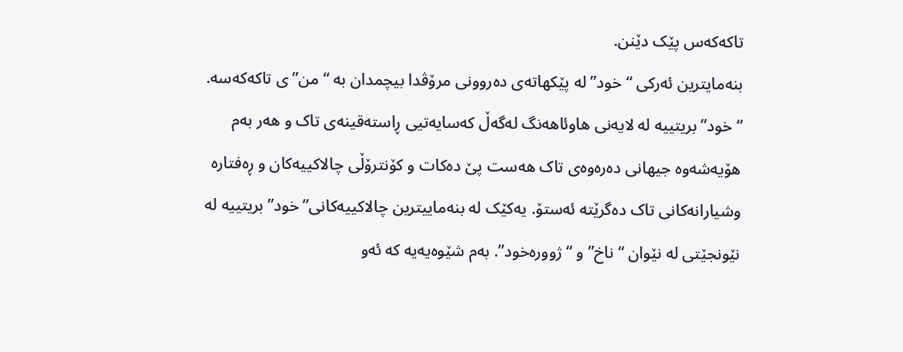تاکەکەس پێک دێنن.
بنەمایترین ئەرکی “خود” لە پێکهاتەی دەروونی مرۆڤدا بیچمدان بە “من”ی تاکەکەسە. “خود” بریتییە لە لایەنی هاوئاهەنگ لەگەڵ کەسایەتیی ڕاستەقینەی تاک و هەر بەم هۆیەشەوە جیهانی دەرەوەی تاک هەست پێ دەکات و کۆنترۆڵی چالاکییەکان و ڕەفتارە وشیارانەکانی تاک دەگرێتە ئەستۆ. یەکێک لە بنەماییترین چالاکییەکانی”خود” بریتییە لە نێونجێتی لە نێوان “ناخ” و “ژوورەخود”. بەم شێوەیەیە کە ئەو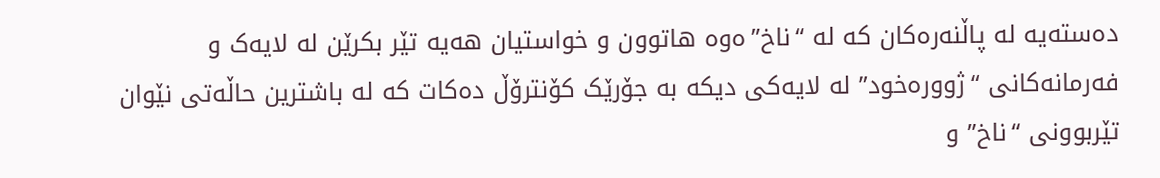دەستەیە لە پاڵنەرەکان کە لە “ناخ”ەوە هاتوون و خواستیان هەیە تێر بکرێن لە لایەک و فەرمانەکانی “ژوورەخود” لە لایەکی دیکە بە جۆرێک کۆنترۆڵ دەکات کە لە باشترین حاڵەتی نێوان تێربوونی “ناخ” و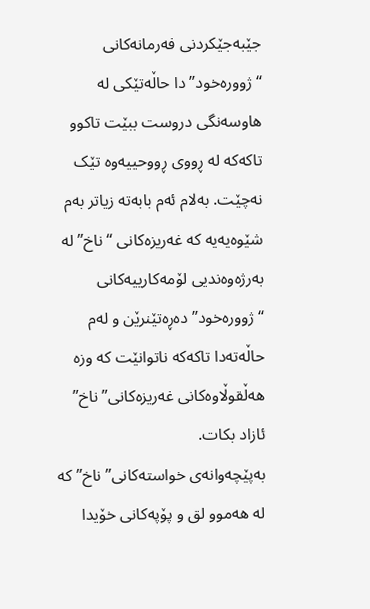جێبەجێکردنی فەرمانەکانی “ژوورەخود”دا حاڵەتێکی لە هاوسەنگی دروست ببێت تاکوو تاکەکە لە ڕووی ڕووحییەوە تێک نەچێت. بەلام ئەم بابەتە زیاتر بەم شێوەیەیە کە غەریزەکانی “ناخ” لە بەرژەوەندیی لۆمەکارییەکانی “ژوورەخود” دەڕەتێنرێن و لەم حاڵەتەدا تاکەکە ناتوانێت کە وزە هەڵقوڵاوەکانی غەریزەکانی”ناخ” ئازاد بکات.
بەپێچەوانەی خواستەکانی”ناخ” کە لە هەموو لق و پۆپەکانی خۆیدا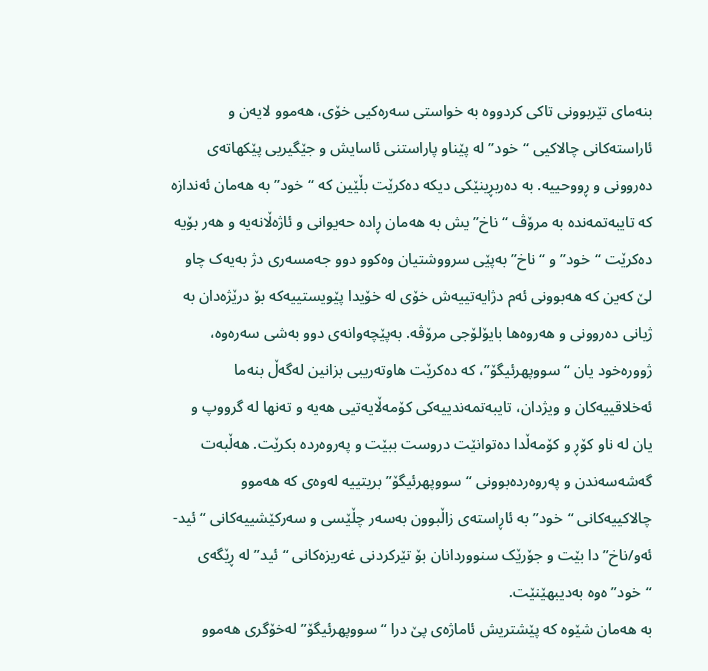بنەمای تێربوونی تاکی کردووە بە خواستی سەرەکیی خۆی، هەموو لایەن و ئاراستەکانی چالاکیی “خود” لە پێناو پاراستنی ئاسایش و جێگیریی پێکهاتەی دەروونی و ڕووحییە. بە دەربڕینێکی دیکە دەکرێت بڵێین کە “خود” بە هەمان ئەندازە کە تایبەتمەندە بە مرۆڤ “ناخ”یش بە هەمان ڕادە حەیوانی و ئاژەڵانەیە و هەر بۆیە دەکرێت “خود” و “ناخ” بەپێی سرووشتیان وەکوو دوو جەمسەری دژ بەیەک چاو لێ کەین کە هەبوونی ئەم دژایەتییەش خۆی لە خۆیدا پێویستییەکە بۆ درێژەدان بە ژیانی دەروونی و هەروەها بایۆلۆجی مرۆڤە. بەپێچەوانەی دوو بەشی سەرەوە، ژوورەخود یان “سووپهرئیگۆ”، کە دەکرێت هاوتەریبی بزانین لەگەڵ بنەما ئەخلاقییەکان و ویژدان، تایبەتمەندییەکی کۆمەڵایەتیی هەیە و تەنها لە گرووپ و یان لە ناو کۆڕ و کۆمەڵدا دەتوانێت دروست ببێت و پەروەردە بکرێت. هەڵبەت گەشەسەندن و پەروەردەبوونی “سووپهرئیگۆ” بریتییە لەوەی کە هەموو چالاکییەکانی “خود” بە ئاڕاستەی زاڵبوون بەسەر چڵێسی و سەرکێشییەکانی “ئید-ئەو/ناخ”دا بێت و جۆرێک سنووردانان بۆ تێرکردنی غەریزەکانی “ئید” لە ڕێگەی “خود”ەوە بەدیبهێنێت.
بە هەمان شێوە کە پێشتریش ئاماژەی پێ درا “سووپهرئیگۆ” لەخۆگری هەموو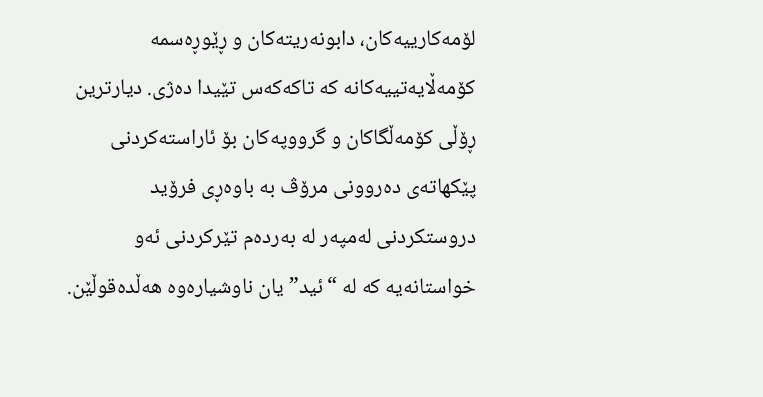لۆمەکارییەکان، دابونەریتەکان و ڕێوڕەسمە کۆمەڵایەتییەکانە کە تاکەکەس تێیدا دەژی. دیارترین ڕۆڵی کۆمەڵگاکان و گرووپەکان بۆ ئاراستەکردنی پێکهاتەی دەروونی مرۆڤ بە باوەڕی فرۆید دروستکردنی لەمپەر لە بەردەم تێرکردنی ئەو خواستانەیە کە لە “ئید” یان ناوشیارەوە هەڵدەقوڵێن.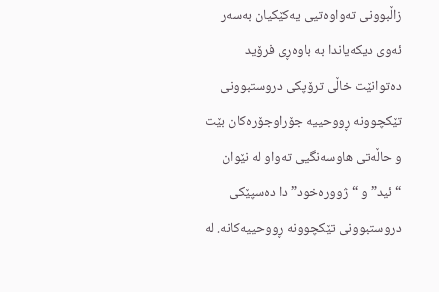زاڵبوونی تەواوەتیی یەکێکیان بەسەر ئەوی دیکەیاندا بە باوەڕی فرۆید دەتوانێت خاڵی ترۆپکی دروستبوونی تێکچوونە ڕووحییە جۆراوجۆرەکان بێت و حاڵەتی هاوسەنگیی تەواو لە نێوان “ئید” و “ژوورەخود”دا دەسپێکی دروستبوونی تێکچوونە ڕووحییەکانە. لە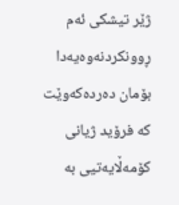ژێر تیشکی ئەم ڕوونکردنەوەیەدا بۆمان دەردەکەوێت کە فرۆید ژیانی کۆمەڵایەتیی بە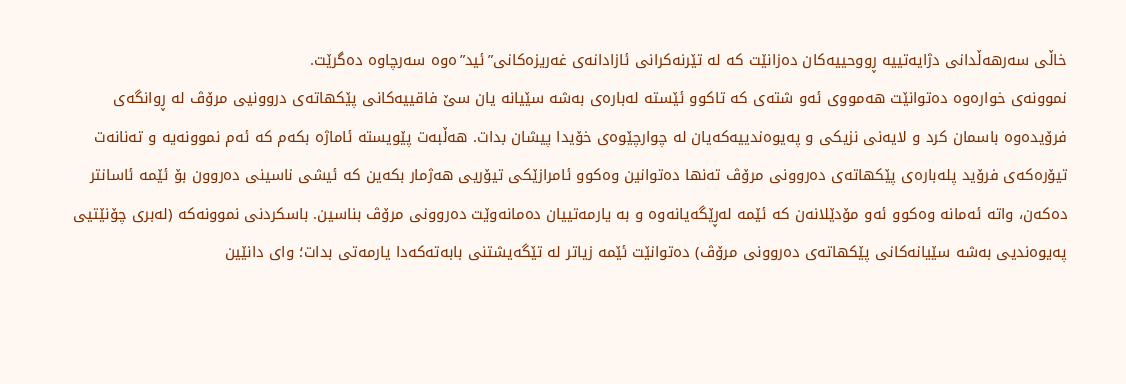خاڵی سەرهەڵدانی دژایەتییە ڕووحییەکان دەزانێت کە لە تێرنەکرانی ئازادانەی غەریزەکانی”ئید”ەوە سەرچاوە دەگرێت.
نموونەی خوارەوە دەتوانێت هەمووی ئەو شتەی کە تاکوو ئێستە لەبارەی بەشە سێیانە یان سێ فاقییەکانی پێکهاتەی دروونیی مرۆڤ لە ڕوانگەی فرۆیدەوە باسمان کرد و لایەنی نزیکی و پەیوەندییەکەیان لە چوارچێوەی خۆیدا پیشان بدات. هەڵبەت پێویستە ئاماژە بکەم کە ئەم نموونەیە و تەنانەت تیۆرەکەی فرۆید پلەبارەی پێکهاتەی دەروونی مرۆڤ تەنها دەتوانین وەکوو ئامرازێکی تیۆریی هەژمار بکەین کە ئیشی ناسینی دەروون بۆ ئێمە ئاسانتر دەکەن، واتە ئەمانە وەکوو ئەو مۆدێلانەن کە ئێمە لەڕێگەیانەوە و بە یارمەتییان دەمانەوێت دەروونی مرۆڤ بناسین. باسکردنی نموونەکە (لەبری چۆنێتیی پەیوەندیی بەشە سێیانەکانی پێکهاتەی دەروونی مرۆڤ) دەتوانێت ئێمە زیاتر لە تێگەیشتنی بابەتەکەدا یارمەتی بدات؛ وای دانێین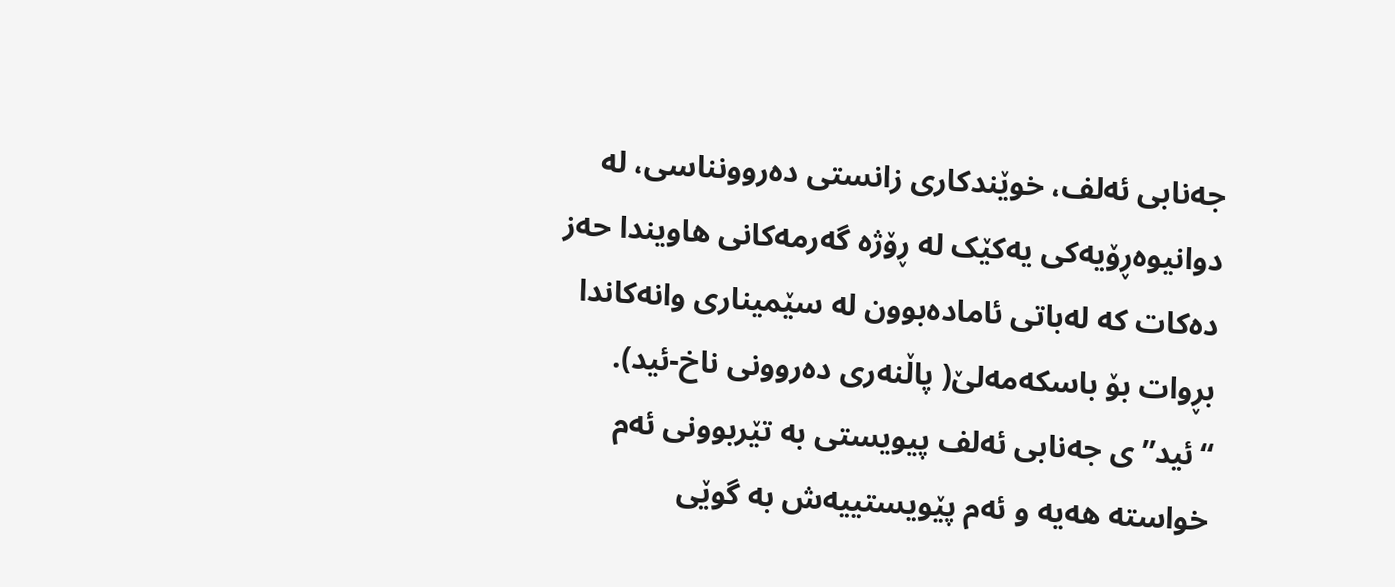جەنابی ئەلف، خوێندکاری زانستی دەروونناسی، لە دوانیوەڕۆیەکی یەکێک لە ڕۆژە گەرمەکانی هاویندا حەز دەکات کە لەباتی ئامادەبوون لە سێمیناری وانەکاندا بڕوات بۆ باسکەمەلێ( پاڵنەری دەروونی ناخ-ئید). “ئید”ی جەنابی ئەلف پیویستی بە تێربوونی ئەم خواستە هەیە و ئەم پێویستییەش بە گوێی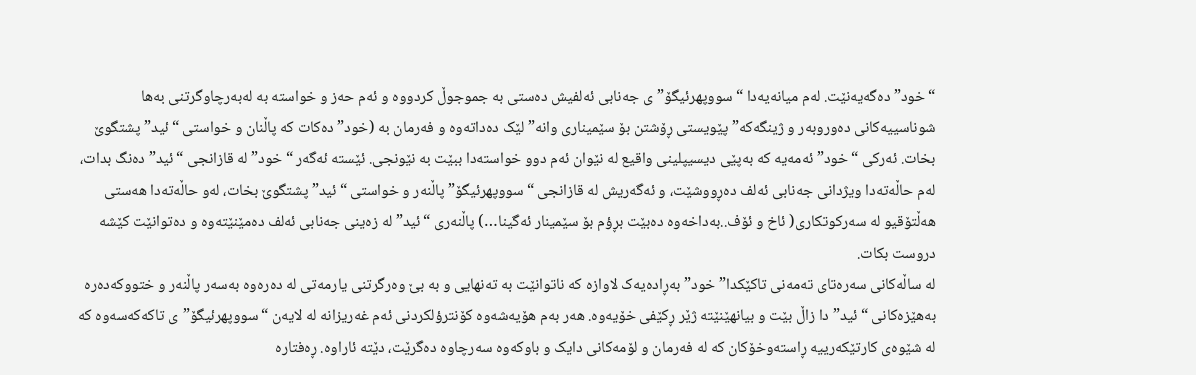“خود” دەگەیەنێت. لەم میانەیەدا “سووپهرئیگۆ”ی جەنابی ئەلفیش دەستی بە جموجوڵ کردووە و ئەم حەز و خواستە بە لەبەرچاوگرتنی بەها شوناسییەکانی دەوروبەر و ژینگەکە”پێویستی ڕۆشتن بۆ سێمیناری وانە” لێک دەداتەوە و فەرمان بە (خود” دەکات کە پاڵنان و خواستی “ئید” پشتگوێ بخات. ئەرکی “خود” ئەمەیە کە بەپێی دیسیپلینی واقیع لە نێوان ئەم دوو خواستەدا ببێت بە نێونجی. ئێستە ئەگەر “خود” لە قازانجی “ئید” دەنگ بدات، لەم حاڵەتەدا ویژدانی جەنابی ئەلف دەڕووشێت، و ئەگەریش لە قازانجی “سووپهرئیگۆ” پاڵنەر و خواستی “ئید” پشتگوێ بخات، لەو حاڵەتەدا هەستی هەڵتۆقیو لە سەرکوتکاری( ئاخ و ئۆف..بەداخەوە دەبێت بڕؤم بۆ سێمینار ئەگینا…) پاڵنەری “ئید” لە زەینی جەنابی ئەلف دەمێنێتەوە و دەتوانێت کێشە دروست بکات.
لە ساڵەکانی سەرەتای تەمەنی تاکێکدا”خود” بەڕادەیەک لاوازە کە ناتوانێت بە تەنهایی و بە بێ وەرگرتنی یارمەتی لە دەرەوە بەسەر پاڵنەر و ختووکەدەرە بەهێزەکانی “ئید”دا زاڵ بێت و بیانهێنێتە ژێر ڕکێفی خۆیەوە. هەر بەم هۆیەشەوە کۆنترؤلکردنی ئەم غەریزانە لە لایەن “سووپهرئیگۆ”ی تاکەکەسەوە کە لە شێوەی کارتێکەرییە ڕاستەوخۆکان کە لە فەرمان و لۆمەکانی دایک و باوکەوە سەرچاوە دەگرێت، دێتە ئاراوە. ڕەفتارە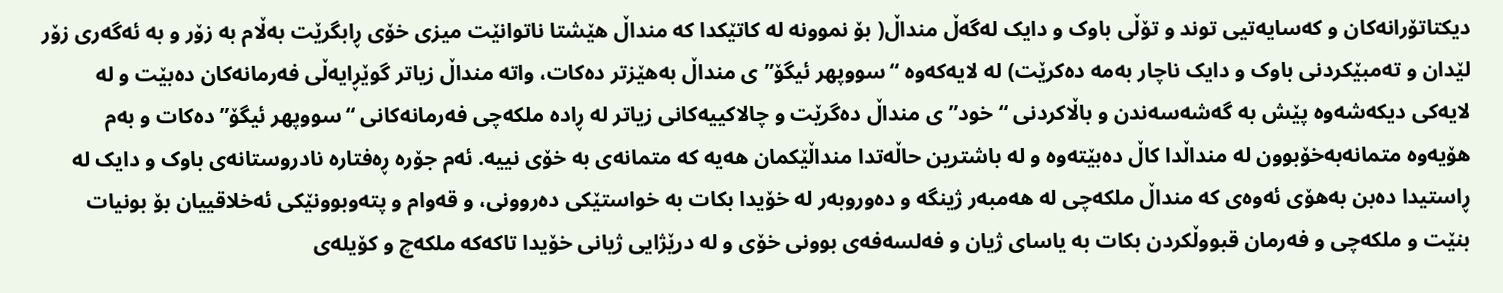دیکتاتۆرانەکان و کەسایەتیی توند و تۆڵی باوک و دایک لەگەڵ منداڵ( بۆ نموونە لە کاتێکدا کە منداڵ هێشتا ناتوانێت میزی خۆی ڕابگرێت بەڵام بە زۆر و بە ئەگەری زۆر لێدان و تەمبێکردنی باوک و دایک ناچار بەمە دەکرێت) لە لایەکەوە “سووپهر ئیگۆ”ی منداڵ بەهێزتر دەکات، واتە منداڵ زیاتر گوێڕایەڵی فەرمانەکان دەبێت و لە لایەکی دیکەشەوە پێش بە گەشەسەندن و باڵاکردنی “خود”ی منداڵ دەگرێت و چالاکییەکانی زیاتر لە ڕادە ملکەچی فەرمانەکانی “سووپهر ئیگۆ” دەکات و بەم هۆیەوە متمانەبەخۆبوون لە منداڵدا کاڵ دەبێتەوە و لە باشترین حاڵەتدا منداڵێکمان هەیە کە متمانەی بە خۆی نییە. ئەم جۆرە ڕەفتارە نادروستانەی باوک و دایک لە ڕاستیدا دەبن بەهۆی ئەوەی کە منداڵ ملکەچی لە هەمبەر ژینگە و دەوروبەر لە خۆیدا بکات بە خواستێکی دەروونی، و قەوام و پتەوبوونێکی ئەخلاقییان بۆ بونیات بنێت و ملکەچی و فەرمان قبووڵکردن بکات بە یاسای ژیان و فەلسەفەی بوونی خۆی و لە درێژایی ژیانی خۆیدا تاکەکە ملکەچ و کۆیلەی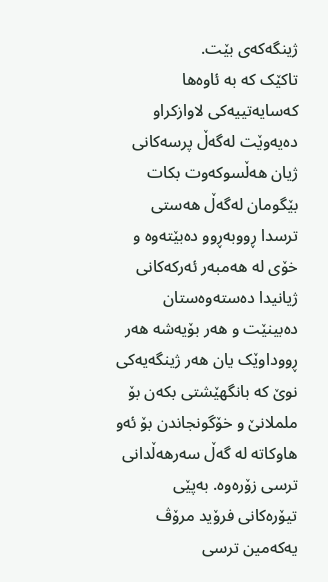ژینگەکەی بێت.
تاکێک کە بە ئاوەها کەسایەتییەکی لاوازکراو دەیەوێت لەگەڵ پرسەکانی ژیان هەڵسوکەوت بکات بێگومان لەگەڵ هەستی ترسدا ڕووبەڕوو دەبێتەوە و خۆی لە هەمبەر ئەرکەکانی ژیانیدا دەستەوەستان دەبینێت و هەر بۆیەشە هەر ڕووداوێک یان هەر ژینگەیەکی نوێ کە بانگهێشتی بکەن بۆ ململانێ و خۆگونجاندن بۆ ئەو هاوکاتە لە گەڵ سەرهەڵدانی ترسی زۆرەوە. بەپێی تیۆرەکانی فرۆید مرۆڤ یەکەمین ترسی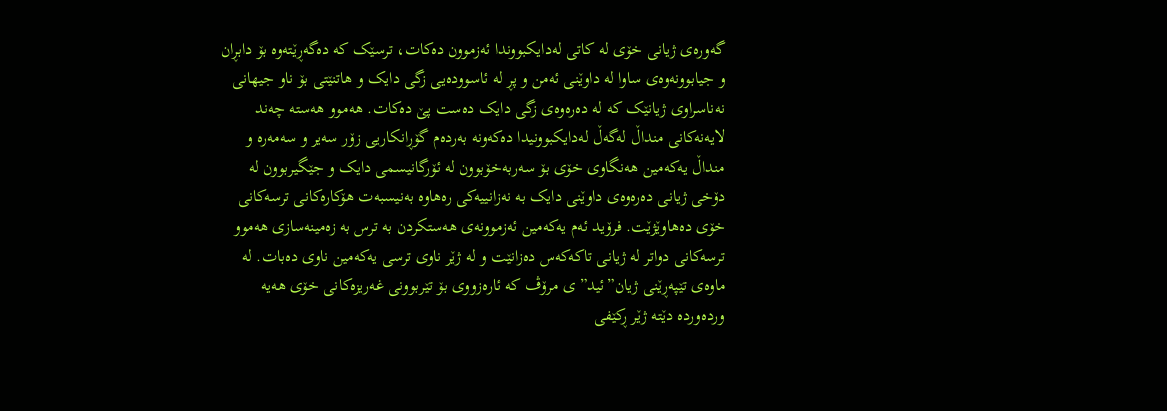گەورەی ژیانی خۆی لە کاتی لەدایکبووندا ئەزموون دەکات، ترسێک کە دەگەڕێتەوە بۆ دابڕان و جیابوونەوەی ساوا لە داوێنی ئەمن و پڕ لە ئاسوودەیی زگی دایک و هاتنێتی بۆ ناو جیهانی نەناسراوی ژیانێک کە لە دەرەوەی زگی دایک دەست پێ دەکات. هەموو هەستە چەند لایەنەکانی منداڵ لەگەڵ لەدایکبوونیدا دەکەونە بەردەم گۆڕانکاریی زۆر سەیر و سەمەرە و منداڵ یەکەمین هەنگاوی خۆی بۆ سەربەخۆبوون لە ئۆرگانیسمی دایک و جێگیربوون لە دۆخی ژیانی دەرەوەی داوێنی دایک بە نەزانییەکی رەهاوە بەنیسبەت هۆکارەکانی ترسەکانی خۆی دەهاوێژێت. فرۆید ئەم یەکەمین ئەزموونەی هەستکردن بە ترس بە زەمینەسازی هەموو ترسەکانی دواتر لە ژیانی تاکەکەس دەزانێت و لە ژێر ناوی ترسی یەکەمین ناوی دەبات. لە ماوەی تێپەڕێنی ژیان”ئید” ی مرۆڤ کە ئارەزووی بۆ تێربوونی غەریزەکانی خۆی هەیە وردەوردە دێتە ژێر ڕکێفی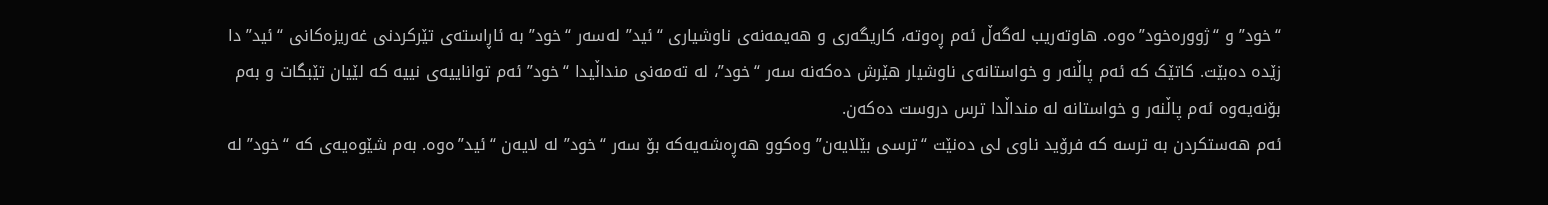“خود” و “ژوورەخود”ەوە. هاوتەریب لەگەڵ ئەم ڕەوتە، کاریگەری و هەیمەنەی ناوشیاری “ئید” لەسەر “خود” بە ئاڕاستەی تێرکردنی غەریزەکانی “ئید”دا زێدە دەبێت. کاتێک کە ئەم پاڵنەر و خواستانەی ناوشیار هێرش دەکەنە سەر “خود”، لە تەمەنی منداڵیدا “خود” ئەم تواناییەی نییە کە لێیان تێبگات و بەم بۆنەیەوە ئەم پاڵنەر و خواستانە لە منداڵدا ترس دروست دەکەن.
ئەم هەستکردن بە ترسە کە فرۆید ناوی لی دەنێت “ترسی بێلایەن” وەکوو هەڕەشەیەکە بۆ سەر “خود” لە لایەن “ئید”ەوە. بەم شێوەیەی کە “خود” لە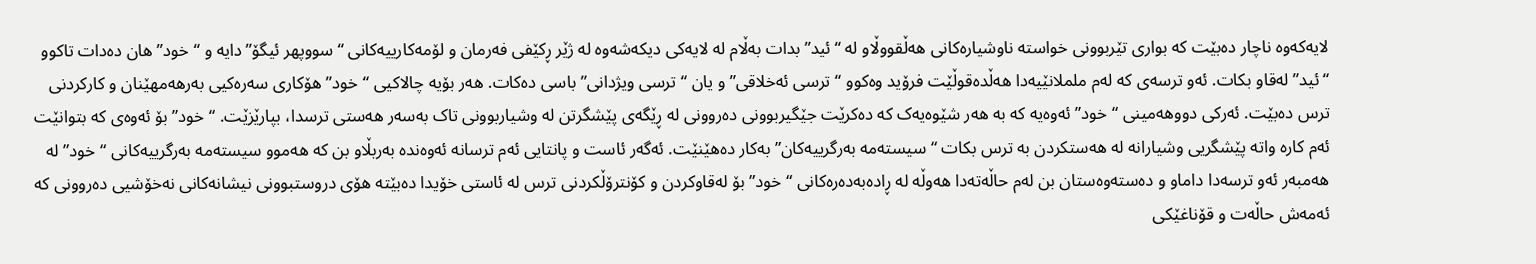لایەکەوە ناچار دەبێت کە بواری تێربوونی خواستە ناوشیارەکانی هەڵقووڵاو لە “ئید” بدات بەڵام لە لایەکی دیکەشەوە لە ژێر ڕکێفی فەرمان و لۆمەکارییەکانی “سووپهر ئیگۆ”دایە و “خود” هان دەدات تاکوو “ئید” لەقاو بکات. ئەو ترسەی کە لەم ململانێیەدا هەڵدەقوڵێت فرۆید وەکوو “ترسی ئەخلاقی” و یان “ترسی ویژدانی” باسی دەکات. هەر بۆیە چالاکیی “خود” هۆکاری سەرەکیی بەرهەمهێنان و کارکردنی ترس دەبێت. ئەرکی دووهەمینی “خود” ئەوەیە کە بە هەر شێوەیەک کە دەکرێت جێگیربوونی دەروونی لە ڕێگەی پێشگرتن لە وشیاربوونی تاک بەسەر هەستی ترسدا، بپارێزێت. “خود” بۆ ئەوەی کە بتوانێت ئەم کارە واتە پێشگریی وشیارانە لە هەستکردن بە ترس بکات “سیستەمە بەرگرییەکان” بەکار دەهێنێت. ئەگەر ئاست و پانتایی ئەم ترسانە ئەوەندە بەربڵاو بن کە هەموو سیستەمە بەرگرییەکانی “خود” لە هەمبەر ئەو ترسەدا داماو و دەستەوەستان بن لەم حاڵەتەدا هەوڵە لە ڕادەبەدەرەکانی “خود” بۆ لەقاوکردن و کۆنترۆڵکردنی ترس لە ئاستی خۆیدا دەبێتە هۆی دروستبوونی نیشانەکانی نەخۆشیی دەروونی کە ئەمەش حاڵەت و قۆناغێکی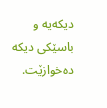دیکەیە و باسێکی دیکە دەخوازێت.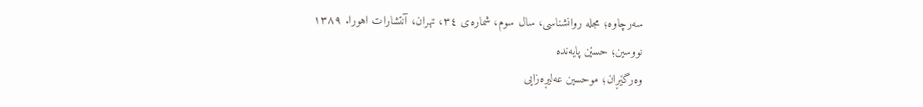سەرچاوە؛ مجلە روانشناسی، سال سوم، شمارەی ٣٤، تهران، آنتشارات اهورا. ١٣٨٩
نووسین؛ حسێن پایەندە
وەرگێڕان؛ موحسین عەلیڕەزایی